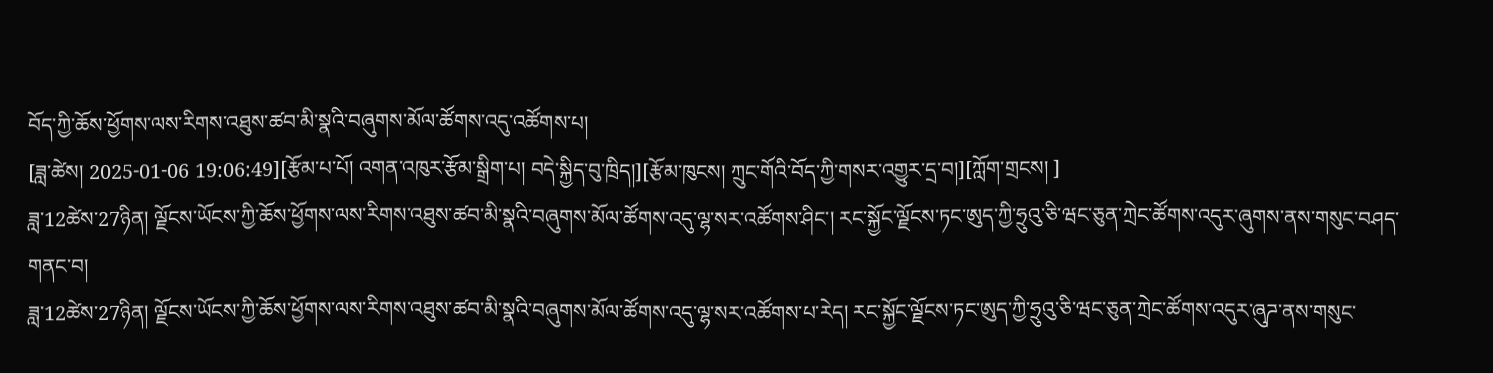བོད་ཀྱི་ཆོས་ཕྱོགས་ལས་རིགས་འཐུས་ཚབ་མི་སྣའི་བཞུགས་མོལ་ཚོགས་འདུ་འཚོགས་པ།
[ཟླ་ཚེས། 2025-01-06 19:06:49][རྩོམ་པ་པོ། འགན་འཁུར་རྩོམ་སྒྲིག་པ། བདེ་སྐྱིད་བུ་ཁྲིད།][རྩོམ་ཁུངས། ཀྲུང་གོའི་བོད་ཀྱི་གསར་འགྱུར་དྲ་བ།][ཀློག་གྲངས། ]
ཟླ་12ཚེས་27ཉིན། ལྗོངས་ཡོངས་ཀྱི་ཆོས་ཕྱོགས་ལས་རིགས་འཐུས་ཚབ་མི་སྣའི་བཞུགས་མོལ་ཚོགས་འདུ་ལྷ་སར་འཚོགས་ཤིང་། རང་སྐྱོང་ལྗོངས་ཏང་ཨུད་ཀྱི་ཧྲུའུ་ཅི་ཝང་ཅུན་ཀྲེང་ཚོགས་འདུར་ཞུགས་ནས་གསུང་བཤད་གནང་བ།
ཟླ་12ཚེས་27ཉིན། ལྗོངས་ཡོངས་ཀྱི་ཆོས་ཕྱོགས་ལས་རིགས་འཐུས་ཚབ་མི་སྣའི་བཞུགས་མོལ་ཚོགས་འདུ་ལྷ་སར་འཚོགས་པ་རེད། རང་སྐྱོང་ལྗོངས་ཏང་ཨུད་ཀྱི་ཧྲུའུ་ཅི་ཝང་ཅུན་ཀྲེང་ཚོགས་འདུར་ཞུཌ་ནས་གསུང་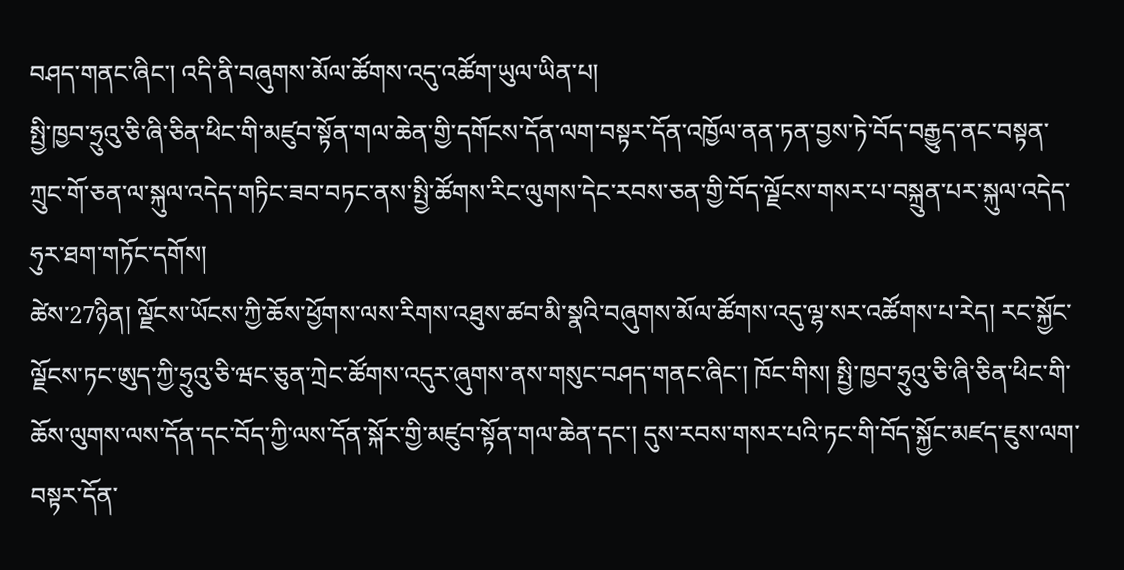བཤད་གནང་ཞིང་། འདི་ནི་བཞུགས་མོལ་ཚོགས་འདུ་འཚོག་ཡུལ་ཡིན་པ།
སྤྱི་ཁྱབ་ཧྲུའུ་ཅི་ཞི་ཅིན་ཕིང་གི་མཛུབ་སྟོན་གལ་ཆེན་གྱི་དགོངས་དོན་ལག་བསྟར་དོན་འཁྱོལ་ནན་ཏན་བྱས་ཏེ་བོད་བརྒྱུད་ནང་བསྟན་ཀྲུང་གོ་ཅན་ལ་སྐུལ་འདེད་གཏིང་ཟབ་བཏང་ནས་སྤྱི་ཚོགས་རིང་ལུགས་དེང་རབས་ཅན་གྱི་བོད་ལྗོངས་གསར་པ་བསྐྲུན་པར་སྐུལ་འདེད་ཧུར་ཐག་གཏོང་དགོས།
ཚེས་27ཉིན། ལྗོངས་ཡོངས་ཀྱི་ཆོས་ཕྱོགས་ལས་རིགས་འཐུས་ཚབ་མི་སྣའི་བཞུགས་མོལ་ཚོགས་འདུ་ལྷ་སར་འཚོགས་པ་རེད། རང་སྐྱོང་ལྗོངས་ཏང་ཨུད་ཀྱི་ཧྲུའུ་ཅི་ཝང་ཅུན་ཀྲེང་ཚོགས་འདུར་ཞུགས་ནས་གསུང་བཤད་གནང་ཞིང་། ཁོང་གིས། སྤྱི་ཁྱབ་ཧྲུའུ་ཅི་ཞི་ཅིན་ཕིང་གི་ཆོས་ལུགས་ལས་དོན་དང་བོད་ཀྱི་ལས་དོན་སྐོར་གྱི་མཛུབ་སྟོན་གལ་ཆེན་དང་། དུས་རབས་གསར་པའི་ཏང་གི་བོད་སྐྱོང་མཛད་ཇུས་ལག་བསྟར་དོན་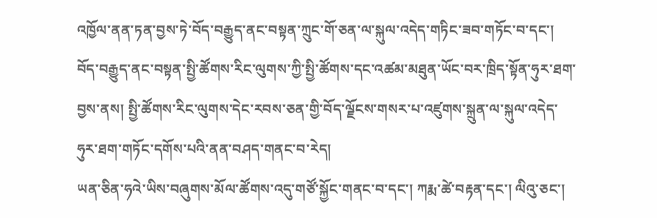འཁྱོལ་ནན་ཏན་བྱས་ཏེ་བོད་བརྒྱུད་ནང་བསྟན་ཀྲུང་གོ་ཅན་ལ་སྐུལ་འདེད་གཏིང་ཟབ་གཏོང་བ་དང་། བོད་བརྒྱུད་ནང་བསྟན་སྤྱི་ཚོགས་རིང་ལུགས་ཀྱི་སྤྱི་ཚོགས་དང་འཚམ་མཐུན་ཡོང་བར་ཁྲིད་སྟོན་ཧུར་ཐག་བྱས་ནས། སྤྱི་ཚོགས་རིང་ལུགས་དེང་རབས་ཅན་གྱི་བོད་ལྗོངས་གསར་པ་འཛུགས་སྐྲུན་ལ་སྐུལ་འདེད་ཧུར་ཐག་གཏོང་དགོས་པའི་ནན་བཤད་གནང་བ་རེད།
ཡན་ཅིན་ཧའེ་ཡིས་བཞུགས་མོལ་ཚོགས་འདུ་གཙོ་སྐྱོང་གནང་བ་དང་། ཀརྨ་ཚེ་བརྟན་དང་། ལིའུ་ཅང་།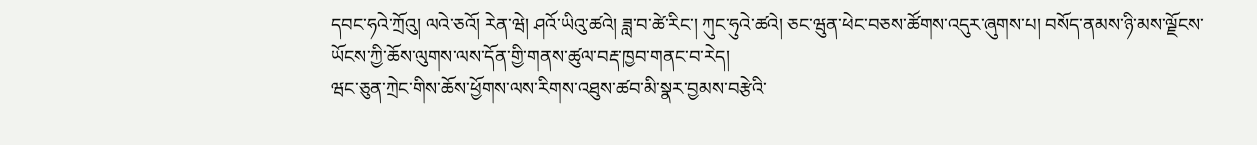དབང་ཧའེ་ཀྲོའུ། ལའེ་ཅའོ། རེན་ཝེ། ཤའོ་ཡིའུ་ཚའེ། ཟླ་བ་ཚེ་རིང་། ཀུང་ཧུའེ་ཚའེ། ཅང་ཝུན་ཕེང་བཅས་ཚོགས་འདུར་ཞུགས་པ། བསོད་ནམས་ཉི་མས་ལྗོངས་ཡོངས་ཀྱི་ཆོས་ལུགས་ལས་དོན་གྱི་གནས་ཚུལ་བརྡ་ཁྱབ་གནང་བ་རེད།
ཝང་ཅུན་ཀྲེང་གིས་ཆོས་ཕྱོགས་ལས་རིགས་འཐུས་ཚབ་མི་སྣར་བྱམས་བརྩེའི་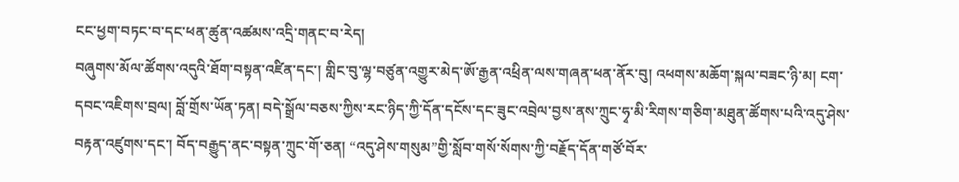ངང་ཕྱག་བཏང་བ་དང་ཕན་ཚུན་འཚམས་འདྲི་གནང་བ་རེད།
བཞུགས་མོལ་ཚོགས་འདུའི་ཐོག་བསྟན་འཛིན་དང་། གླིང་བུ་ལྷ་བཙུན་འགྱུར་མེད་ཨོ་རྒྱན་འཕྲིན་ལས་གཞན་ཕན་ནོར་བུ། འཕགས་མཆོག་སྐལ་བཟང་ཉི་མ། ངག་དབང་འཇིགས་བྲལ། བློ་གྲོས་ཡོན་ཏན། བདེ་སྒྲོལ་བཅས་ཀྱིས་རང་ཉིད་ཀྱི་དོན་དངོས་དང་ཟུང་འབྲེལ་བྱས་ནས་ཀྲུང་ཧྭ་མི་རིགས་གཅིག་མཐུན་ཚོགས་པའི་འདུ་ཤེས་བརྟན་འཛུགས་དང་། བོད་བརྒྱུད་ནང་བསྟན་ཀྲུང་གོ་ཅན། “འདུ་ཤེས་གསུམ”གྱི་སློབ་གསོ་སོགས་ཀྱི་བརྗོད་དོན་གཙོ་བོར་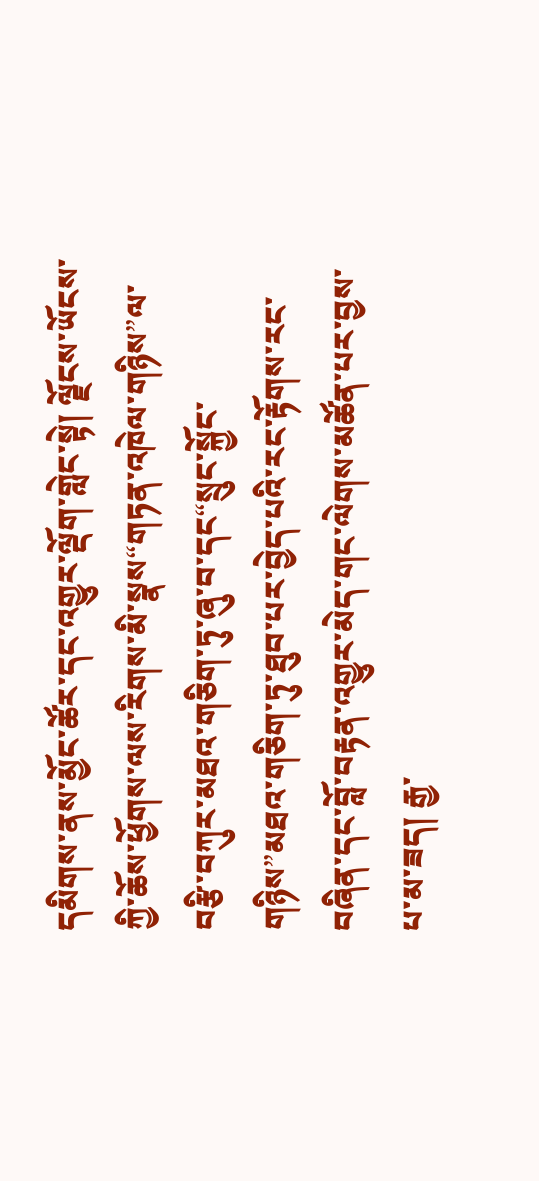དམིགས་ནས་མྱོང་ཚོར་དང་འགྱུར་ལྡོག་གླེང་སྟེ། ལྗོངས་ཡོངས་ཀྱི་ཆོས་ཕྱོགས་ལས་རིགས་མི་སྣས“གཏན་འཁེལ་གཉིས”ལ་བརྩི་བཀུར་མཐའ་གཅིག་ཏུ་ཞུ་བ་དང“སྲུང་སྐྱོང་གཉིས”མཐའ་གཅིག་ཏུ་ཐུབ་པར་བྱེད་པའི་རང་རྟོགས་རང་བཞིན་དང་བློ་བརྟན་འགྱུར་མེད་གང་ལེགས་མཚོན་པར་བྱས་པ་མ་ཟད། རྒྱ་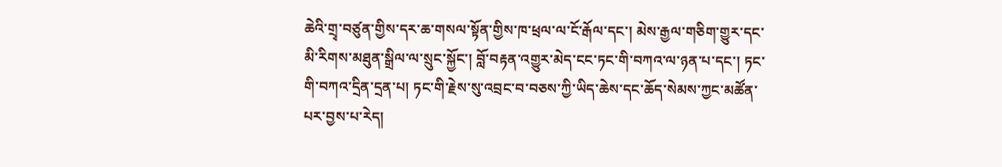ཆེའི་གྲྭ་བཙུན་གྱིས་དར་ཆ་གསལ་སྟོན་གྱིས་ཁ་ཕྲལ་ལ་ངོ་རྒོལ་དང་། མེས་རྒྱལ་གཅིག་གྱུར་དང་མི་རིགས་མཐུན་སྒྲིལ་ལ་སྲུང་སྐྱོང་། བློ་བརྟན་འགྱུར་མེད་ངང་ཏང་གི་བཀའ་ལ་ཉན་པ་དང་། ཏང་གི་བཀའ་དྲིན་དྲན་པ། ཏང་གི་རྗེས་སུ་འབྲང་བ་བཅས་ཀྱི་ཡིད་ཆེས་དང་ཆོད་སེམས་ཀྱང་མཚོན་པར་བྱས་པ་རེད།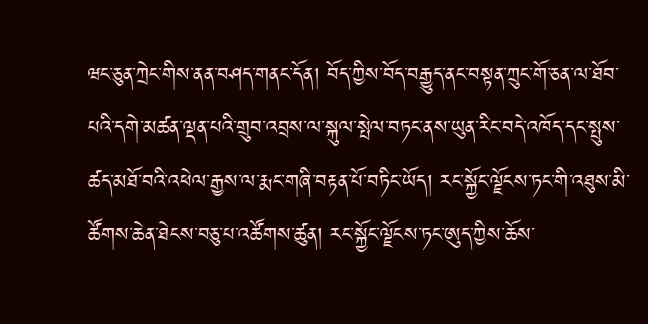ཝང་ཅུན་ཀྲེང་གིས་ནན་བཤད་གནང་དོན། བོད་ཀྱིས་བོད་བརྒྱུད་ནང་བསྟན་ཀྲུང་གོ་ཅན་ལ་ཐོབ་པའི་དགེ་མཚན་ལྡན་པའི་གྲུབ་འབྲས་ལ་སྐུལ་སྤེལ་བཏང་ནས་ཡུན་རིང་བདེ་འཁོད་དང་སྤུས་ཚད་མཐོ་བའི་འཕེལ་རྒྱས་ལ་རྨང་གཞི་བརྟན་པོ་བཏིང་ཡོད། རང་སྐྱོང་ལྗོངས་ཏང་གི་འཐུས་མི་ཚོགས་ཆེན་ཐེངས་བཅུ་པ་འཚོགས་ཚུན། རང་སྐྱོང་ལྗོངས་ཏང་ཨུད་ཀྱིས་ཆོས་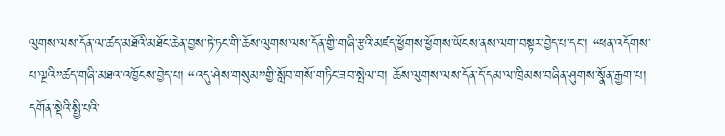ལུགས་ལས་དོན་ལ་ཚད་མཐོའི་མཐོང་ཆེན་བྱས་ཏེ་ཏང་གི་ཆོས་ལུགས་ལས་དོན་གྱི་གཞི་རྩའི་མཛད་ཕྱོགས་ཕྱོགས་ཡོངས་ནས་ལག་བསྟར་བྱེད་པ་དང་། “ཕན་འདོགས་པ་ལྔའི”ཚད་གཞི་མཐའ་འཁྱོངས་བྱེད་པ། “འདུ་ཤེས་གསུམ”གྱི་སློབ་གསོ་གཏིང་ཟབ་སྤེལ་བ། ཆོས་ལུགས་ལས་དོན་དོ་དམ་ལ་ཁྲིམས་བཞིན་ཤུགས་སྣོན་རྒྱག་པ། དགོན་སྡེའི་སྤྱི་པའི་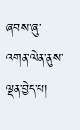ཞབས་ཞུ་འགན་ལེན་ནུས་ལྡན་བྱེད་པ།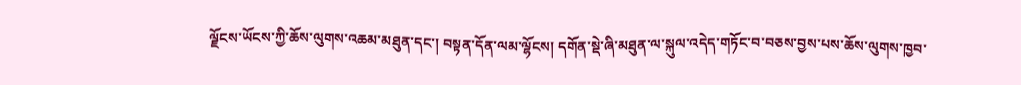ལྗོངས་ཡོངས་ཀྱི་ཆོས་ལུགས་འཆམ་མཐུན་དང་། བསྟན་དོན་ལམ་ལྷོངས། དགོན་སྡེ་ཞི་མཐུན་ལ་སྐུལ་འདེད་གཏོང་བ་བཅས་བྱས་པས་ཆོས་ལུགས་ཁྱབ་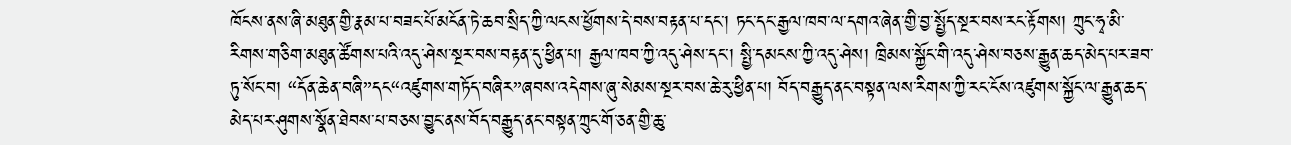ཁོངས་ནས་ཞི་མཐུན་གྱི་རྣམ་པ་བཟང་པོ་མངོན་ཏེ་ཆབ་སྲིད་ཀྱི་ལངས་ཕྱོགས་དེ་བས་བརྟན་པ་དང་། ཏང་དང་རྒྱལ་ཁབ་ལ་དགའ་ཞེན་གྱི་བྱ་སྤྱོད་སྔར་བས་རང་རྟོགས། ཀྲུང་ཧྭ་མི་རིགས་གཅིག་མཐུན་ཚོགས་པའི་འདུ་ཤེས་སྔར་བས་བརྟན་དུ་ཕྱིན་པ། རྒྱལ་ཁབ་ཀྱི་འདུ་ཤེས་དང་། སྤྱི་དམངས་ཀྱི་འདུ་ཤེས། ཁྲིམས་སྐྱོང་གི་འདུ་ཤེས་བཅས་རྒྱུན་ཆད་མེད་པར་ཟབ་ཏུ་སོང་བ། “དོན་ཆེན་བཞི”དང“འཛུགས་གཏོད་བཞིར”ཞབས་འདེགས་ཞུ་སེམས་སྔར་བས་ཆེ་རུ་ཕྱིན་པ། བོད་བརྒྱུད་ནང་བསྟན་ལས་རིགས་ཀྱི་རང་ངོས་འཛུགས་སྐྱོང་ལ་རྒྱུན་ཆད་མེད་པར་ཤུགས་སྣོན་ཐེབས་པ་བཅས་བྱུང་ནས་བོད་བརྒྱུད་ནང་བསྟན་ཀྲུང་གོ་ཅན་གྱི་ཆུ་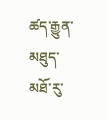ཚད་རྒྱུན་མཐུད་མཐོ་རུ་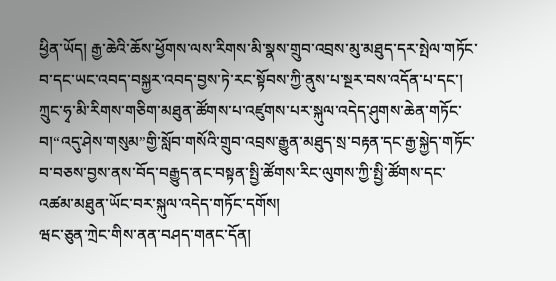ཕྱིན་ཡོད། རྒྱ་ཆེའི་ཆོས་ཕྱོགས་ལས་རིགས་མི་སྣས་གྲུབ་འབྲས་མུ་མཐུད་དར་སྤེལ་གཏོང་བ་དང་ཡང་འབད་བསྐྱར་འབད་བྱས་ཏེ་རང་སྟོབས་ཀྱི་ནུས་པ་སྔར་བས་འདོན་པ་དང་། ཀྲུང་ཧྭ་མི་རིགས་གཅིག་མཐུན་ཚོགས་པ་འཛུགས་པར་སྐུལ་འདེད་ཤུགས་ཆེན་གཏོང་བ།“འདུ་ཤེས་གསུམ”གྱི་སློབ་གསོའི་གྲུབ་འབྲས་རྒྱུན་མཐུད་སྲ་བརྟན་དང་རྒྱ་སྐྱེད་གཏོང་བ་བཅས་བྱས་ནས་བོད་བརྒྱུད་ནང་བསྟན་སྤྱི་ཚོགས་རིང་ལུགས་ཀྱི་སྤྱི་ཚོགས་དང་འཚམ་མཐུན་ཡོང་བར་སྐུལ་འདེད་གཏོང་དགོས།
ཝང་ཅུན་ཀྲེང་གིས་ནན་བཤད་གནང་དོན།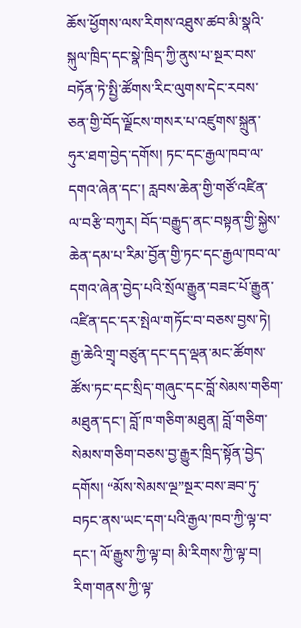ཆོས་ཕྱོགས་ལས་རིགས་འཐུས་ཚབ་མི་སྣའི་སྐུལ་ཁྲིད་དང་སྣེ་ཁྲིད་ཀྱི་ནུས་པ་སྔར་བས་བཏོན་ཏེ་སྤྱི་ཚོགས་རིང་ལུགས་དེང་རབས་ཅན་གྱི་བོད་ལྗོངས་གསར་པ་འཛུགས་སྐྲུན་ཧུར་ཐག་བྱེད་དགོས། ཏང་དང་རྒྱལ་ཁབ་ལ་དགའ་ཞེན་དང་། རླབས་ཆེན་གྱི་གཙོ་འཛིན་ལ་བརྩི་བཀུར། བོད་བརྒྱུད་ནང་བསྟན་གྱི་སྐྱེས་ཆེན་དམ་པ་རིམ་བྱོན་གྱི་ཏང་དང་རྒྱལ་ཁབ་ལ་དགའ་ཞེན་བྱེད་པའི་སྲོལ་རྒྱུན་བཟང་པོ་རྒྱུན་འཛིན་དང་དར་སྤེལ་གཏོང་བ་བཅས་བྱས་ཏེ། རྒྱ་ཆེའི་གྲྭ་བཙུན་དང་དད་ལྡན་མང་ཚོགས་ཚོས་ཏང་དང་སྲིད་གཞུང་དང་བློ་སེམས་གཅིག་མཐུན་དང་། བློ་ཁ་གཅིག་མཐུན། བློ་གཅིག་སེམས་གཅིག་བཅས་བྱ་རྒྱུར་ཁྲིད་སྟོན་བྱེད་དགོས། “མོས་སེམས་ལྔ”སྔར་བས་ཟབ་ཏུ་བཏང་ནས་ཡང་དག་པའི་རྒྱལ་ཁབ་ཀྱི་ལྟ་བ་དང་། ལོ་རྒྱུས་ཀྱི་ལྟ་བ། མི་རིགས་ཀྱི་ལྟ་བ། རིག་གནས་ཀྱི་ལྟ་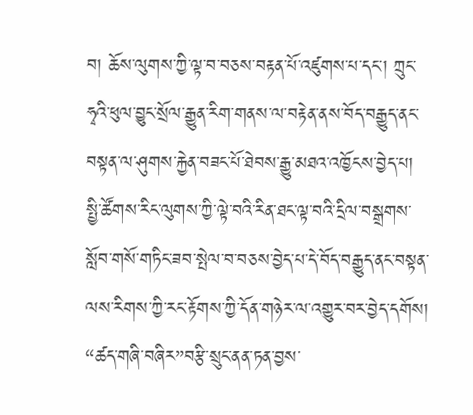བ། ཆོས་ལུགས་ཀྱི་ལྟ་བ་བཅས་བརྟན་པོ་འཛུགས་པ་དང་། ཀྲུང་ཧྭའི་ཕུལ་བྱུང་སྲོལ་རྒྱུན་རིག་གནས་ལ་བརྟེན་ནས་བོད་བརྒྱུད་ནང་བསྟན་ལ་ཤུགས་རྐྱེན་བཟང་པོ་ཐེབས་རྒྱུ་མཐའ་འཁྱོངས་བྱེད་པ། སྤྱི་ཚོགས་རིང་ལུགས་ཀྱི་ལྟེ་བའི་རིན་ཐང་ལྟ་བའི་དྲིལ་བསྒྲགས་སློབ་གསོ་གཏིང་ཟབ་སྤེལ་བ་བཅས་བྱེད་པ་དེ་བོད་བརྒྱུད་ནང་བསྟན་ལས་རིགས་ཀྱི་རང་རྟོགས་ཀྱི་དོན་གཉེར་ལ་འགྱུར་བར་བྱེད་དགོས། “ཚད་གཞི་བཞིར”བརྩི་སྲུང་ནན་ཏན་བྱས་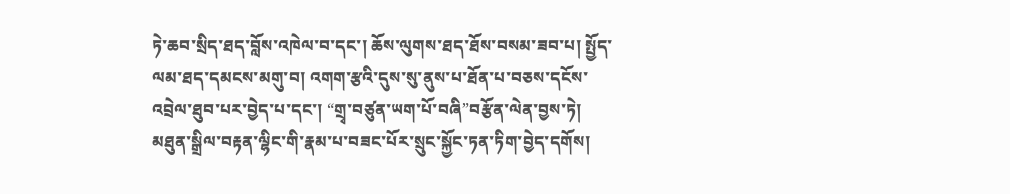ཏེ་ཆབ་སྲིད་ཐད་བློས་འཁེལ་བ་དང་། ཆོས་ལུགས་ཐད་ཐོས་བསམ་ཟབ་པ། སྤྱོད་ལམ་ཐད་དམངས་མགུ་བ། འགག་རྩའི་དུས་སུ་ནུས་པ་ཐོན་པ་བཅས་དངོས་འབྲེལ་ཐུབ་པར་བྱེད་པ་དང་། “གྲྭ་བཙུན་ཡག་པོ་བཞི”བརྩོན་ལེན་བྱས་ཏེ། མཐུན་སྒྲིལ་བརྟན་ལྷིང་གི་རྣམ་པ་བཟང་པོར་སྲུང་སྐྱོང་ཏན་ཏིག་བྱེད་དགོས།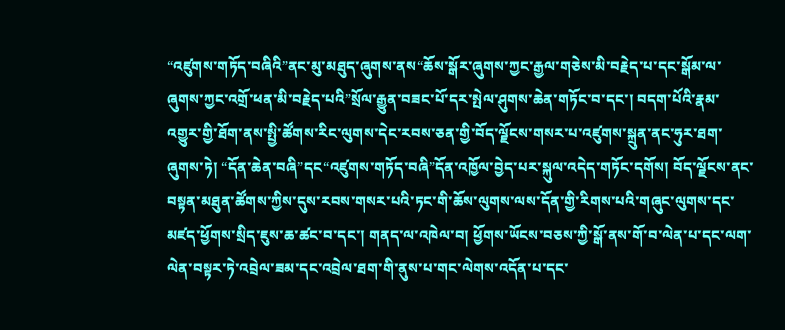“འཛུགས་གཏོད་བཞིའི”ནང་མུ་མཐུད་ཞུགས་ནས“ཆོས་སྒོར་ཞུགས་ཀྱང་རྒྱལ་གཅེས་མི་བརྗེད་པ་དང་སྒོམ་ལ་ཞུགས་ཀྱང་འགྲོ་ཕན་མི་བརྗེད་པའི”སྲོལ་རྒྱུན་བཟང་པོ་དར་སྤེལ་ཤུགས་ཆེན་གཏོང་བ་དང་། བདག་པོའི་རྣམ་འགྱུར་གྱི་ཐོག་ནས་སྤྱི་ཚོགས་རིང་ལུགས་དེང་རབས་ཅན་གྱི་བོད་ལྗོངས་གསར་པ་འཛུགས་སྐྲུན་ནང་ཧུར་ཐག་ཞུགས་ཏེ། “དོན་ཆེན་བཞི”དང“འཛུགས་གཏོད་བཞི”དོན་འཁྱོལ་བྱེད་པར་སྐུལ་འདེད་གཏོང་དགོས། བོད་ལྗོངས་ནང་བསྟན་མཐུན་ཚོགས་ཀྱིས་དུས་རབས་གསར་པའི་ཏང་གི་ཆོས་ལུགས་ལས་དོན་གྱི་རིགས་པའི་གཞུང་ལུགས་དང་མཛད་ཕྱོགས་སྲིད་ཇུས་ཆ་ཚང་བ་དང་། གནད་ལ་འཁེལ་བ། ཕྱོགས་ཡོངས་བཅས་ཀྱི་སྒོ་ནས་གོ་བ་ལེན་པ་དང་ལག་ལེན་བསྟར་ཏེ་འབྲེལ་ཟམ་དང་འབྲེལ་ཐག་གི་ནུས་པ་གང་ལེགས་འདོན་པ་དང་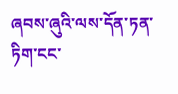ཞབས་ཞུའི་ལས་དོན་ཏན་ཏིག་ངང་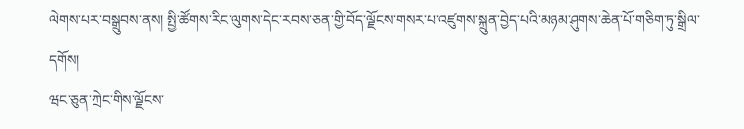ལེགས་པར་བསྒྲུབས་ནས། སྤྱི་ཚོགས་རིང་ལུགས་དེང་རབས་ཅན་གྱི་བོད་ལྗོངས་གསར་པ་འཛུགས་སྐྲུན་བྱེད་པའི་མཉམ་ཤུགས་ཆེན་པོ་གཅིག་ཏུ་སྒྲིལ་དགོས།
ཝང་ཅུན་ཀྲེང་གིས་ལྗོངས་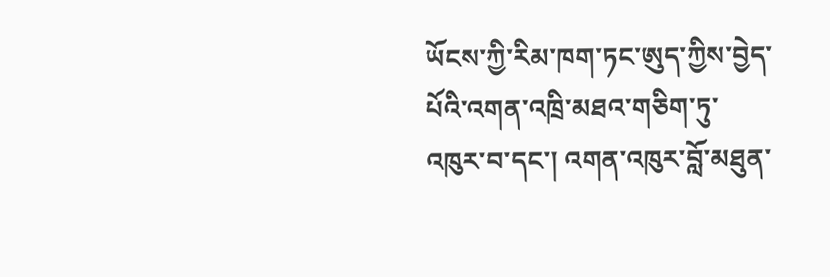ཡོངས་ཀྱི་རིམ་ཁག་ཏང་ཨུད་ཀྱིས་བྱེད་པོའི་འགན་འཁྲི་མཐའ་གཅིག་ཏུ་འཁུར་བ་དང་། འགན་འཁུར་བློ་མཐུན་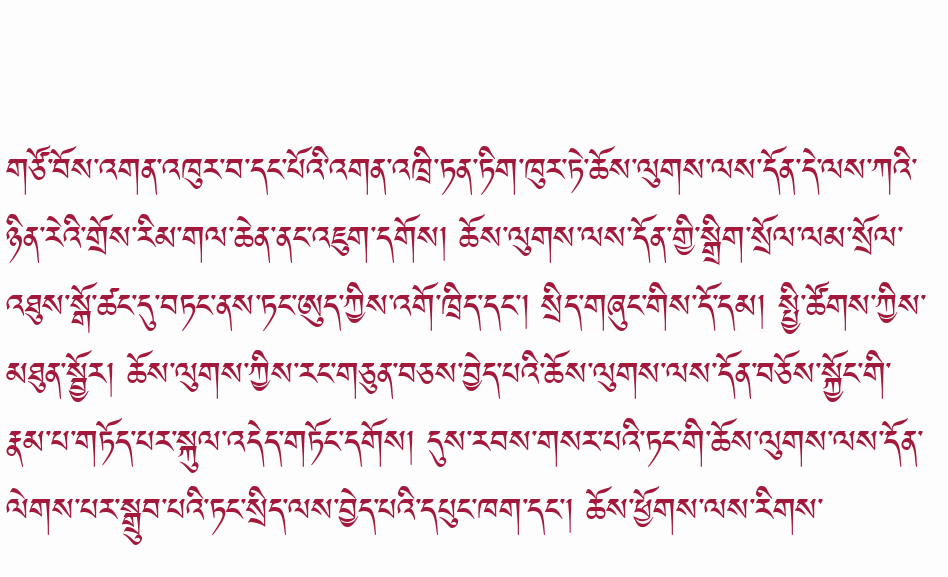གཙོ་བོས་འགན་འཁུར་བ་དང་པོའི་འགན་འཁྲི་ཏན་ཏིག་ཁུར་ཏེ་ཆོས་ལུགས་ལས་དོན་དེ་ལས་ཀའི་ཉིན་རེའི་གྲོས་རིམ་གལ་ཆེན་ནང་འཇུག་དགོས། ཆོས་ལུགས་ལས་དོན་གྱི་སྒྲིག་སྲོལ་ལམ་སྲོལ་འཐུས་སྒོ་ཚང་དུ་བཏང་ནས་ཏང་ཨུད་ཀྱིས་འགོ་ཁྲིད་དང་། སྲིད་གཞུང་གིས་དོ་དམ། སྤྱི་ཚོགས་ཀྱིས་མཐུན་སྦྱོར། ཆོས་ལུགས་ཀྱིས་རང་གཅུན་བཅས་བྱེད་པའི་ཆོས་ལུགས་ལས་དོན་བཅོས་སྐྱོང་གི་རྣམ་པ་གཏོད་པར་སྐུལ་འདེད་གཏོང་དགོས། དུས་རབས་གསར་པའི་ཏང་གི་ཆོས་ལུགས་ལས་དོན་ལེགས་པར་སྒྲུབ་པའི་ཏང་སྲིད་ལས་བྱེད་པའི་དཔུང་ཁག་དང་། ཆོས་ཕྱོགས་ལས་རིགས་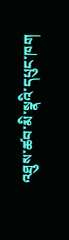འཐུས་ཚབ་མི་སྣའི་དཔུང་ཁག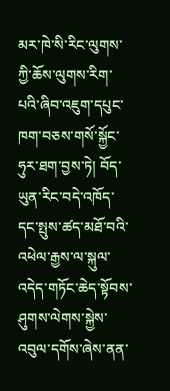མར་ཁེ་སི་རིང་ལུགས་ཀྱི་ཆོས་ལུགས་རིག་པའི་ཞིབ་འཇུག་དཔུང་ཁག་བཅས་གསོ་སྐྱོང་ཧུར་ཐག་བྱས་ཏེ། བོད་ཡུན་རིང་བདེ་འཁོད་དང་སྤུས་ཚད་མཐོ་བའི་འཕེལ་རྒྱས་ལ་སྐུལ་འདེད་གཏོང་ཆེད་སྟོབས་ཤུགས་ལེགས་སྐྱེས་འབུལ་དགོས་ཞེས་ནན་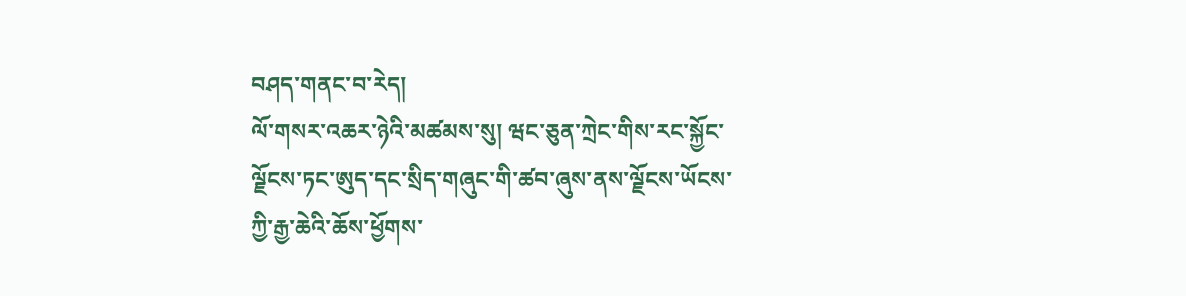བཤད་གནང་བ་རེད།
ལོ་གསར་འཆར་ཉེའི་མཚམས་སུ། ཝང་ཅུན་ཀྲེང་གིས་རང་སྐྱོང་ལྗོངས་ཏང་ཨུད་དང་སྲིད་གཞུང་གི་ཚབ་ཞུས་ནས་ལྗོངས་ཡོངས་ཀྱི་རྒྱ་ཆེའི་ཆོས་ཕྱོགས་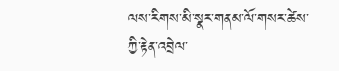ལས་རིགས་མི་སྣར་གནམ་ལོ་གསར་ཚེས་ཀྱི་རྟེན་འབྲེལ་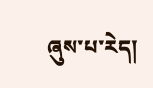ཞུས་པ་རེད།